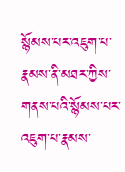སྙོམས་པར་འཇུག་པ་རྣམས་ནི་མཐར་ཀྱིས་གནས་པའི་སྙོམས་པར་འཇུག་པ་རྣམས་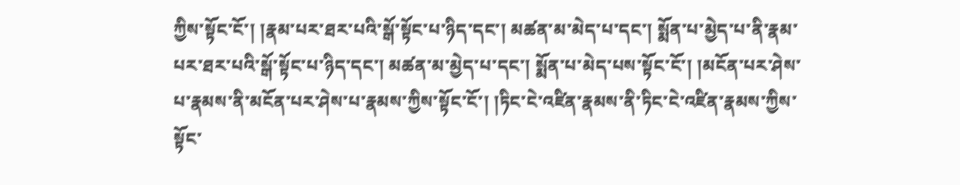ཀྱིས་སྟོང་ངོ་། །རྣམ་པར་ཐར་པའི་སྒོ་སྟོང་པ་ཉིད་དང་། མཚན་མ་མེད་པ་དང་། སྨོན་པ་མྱེད་པ་ནི་རྣམ་པར་ཐར་པའི་སྒོ་སྟོང་པ་ཉིད་དང་། མཚན་མ་མྱེད་པ་དང་། སྨོན་པ་མེད་པས་སྟོང་ངོ་། །མངོན་པར་ཤེས་པ་རྣམས་ནི་མངོན་པར་ཤེས་པ་རྣམས་ཀྱིས་སྟོང་ངོ་། །ཏིང་ངེ་འཛིན་རྣམས་ནི་ཏིང་ངེ་འཛིན་རྣམས་ཀྱིས་སྟོང་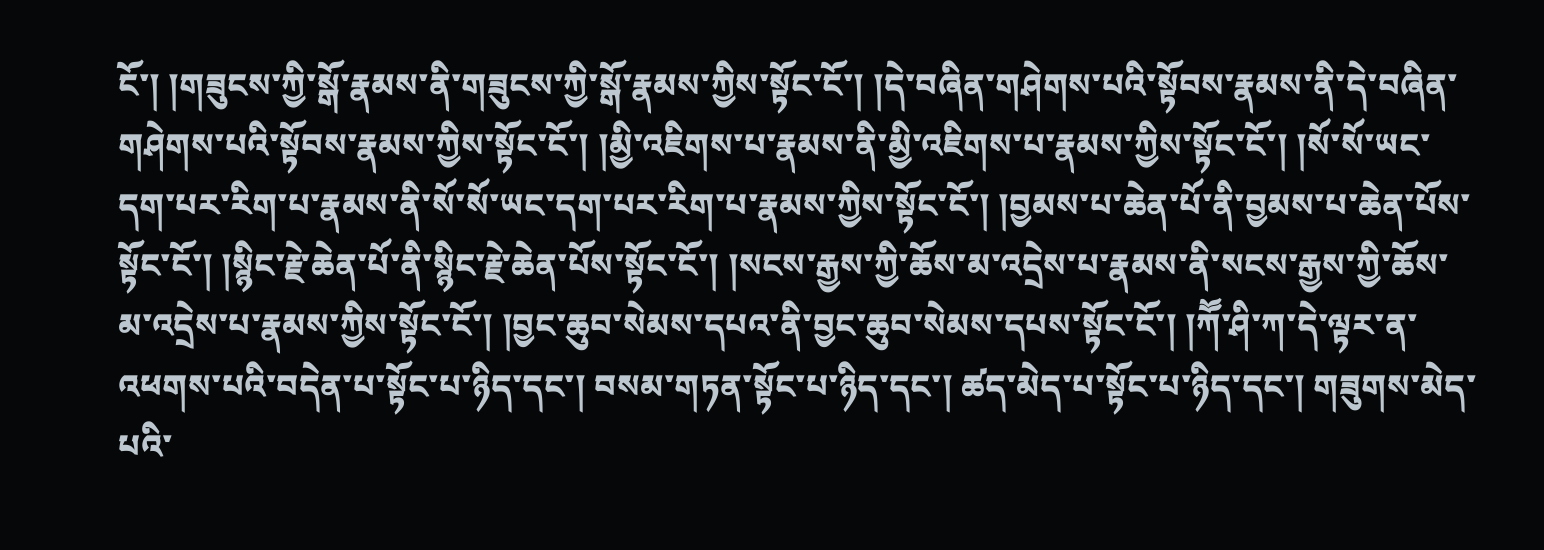ངོ་། །གཟུངས་ཀྱི་སྒོ་རྣམས་ནི་གཟུངས་ཀྱི་སྒོ་རྣམས་ཀྱིས་སྟོང་ངོ་། །དེ་བཞིན་གཤེགས་པའི་སྟོབས་རྣམས་ནི་དེ་བཞིན་གཤེགས་པའི་སྟོབས་རྣམས་ཀྱིས་སྟོང་ངོ་། །མྱི་འཇིགས་པ་རྣམས་ནི་མྱི་འཇིགས་པ་རྣམས་ཀྱིས་སྟོང་ངོ་། །སོ་སོ་ཡང་དག་པར་རིག་པ་རྣམས་ནི་སོ་སོ་ཡང་དག་པར་རིག་པ་རྣམས་ཀྱིས་སྟོང་ངོ་། །བྱམས་པ་ཆེན་པོ་ནི་བྱམས་པ་ཆེན་པོས་སྟོང་ངོ་། །སྙིང་རྗེ་ཆེན་པོ་ནི་སྙིང་རྗེ་ཆེན་པོས་སྟོང་ངོ་། །སངས་རྒྱས་ཀྱི་ཆོས་མ་འདྲེས་པ་རྣམས་ནི་སངས་རྒྱས་ཀྱི་ཆོས་མ་འདྲེས་པ་རྣམས་ཀྱིས་སྟོང་ངོ་། །བྱང་ཆུབ་སེམས་དཔའ་ནི་བྱང་ཆུབ་སེམས་དཔས་སྟོང་ངོ་། །ཀཽ་ཤི་ཀ་དེ་ལྟར་ན་འཕགས་པའི་བདེན་པ་སྟོང་པ་ཉིད་དང་། བསམ་གཏན་སྟོང་པ་ཉིད་དང་། ཚད་མེད་པ་སྟོང་པ་ཉིད་དང་། གཟུགས་མེད་པའི་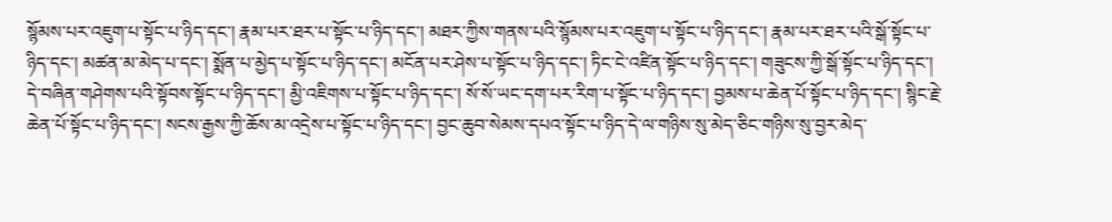སྙོམས་པར་འཇུག་པ་སྟོང་པ་ཉིད་དང་། རྣམ་པར་ཐར་པ་སྟོང་པ་ཉིད་དང་། མཐར་ཀྱིས་གནས་པའི་སྙོམས་པར་འཇུག་པ་སྟོང་པ་ཉིད་དང་། རྣམ་པར་ཐར་པའི་སྒོ་སྟོང་པ་ཉིད་དང་། མཚན་མ་མེད་པ་དང་། སྨོན་པ་མྱེད་པ་སྟོང་པ་ཉིད་དང་། མངོན་པར་ཤེས་པ་སྟོང་པ་ཉིད་དང་། ཏིང་ངེ་འཛིན་སྟོང་པ་ཉིད་དང་། གཟུངས་ཀྱི་སྒོ་སྟོང་པ་ཉིད་དང་། དེ་བཞིན་གཤེགས་པའི་སྟོབས་སྟོང་པ་ཉིད་དང་། མྱི་འཇིགས་པ་སྟོང་པ་ཉིད་དང་། སོ་སོ་ཡང་དག་པར་རིག་པ་སྟོང་པ་ཉིད་དང་། བྱམས་པ་ཆེན་པོ་སྟོང་པ་ཉིད་དང་། སྙིང་རྗེ་ཆེན་པོ་སྟོང་པ་ཉིད་དང་། སངས་རྒྱས་ཀྱི་ཆོས་མ་འདྲེས་པ་སྟོང་པ་ཉིད་དང་། བྱང་ཆུབ་སེམས་དཔའ་སྟོང་པ་ཉིད་དེ་ལ་གཉིས་སུ་མེད་ཅིང་གཉིས་སུ་བྱར་མེད་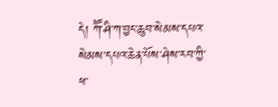དེ། ཀཽ་ཤི་ཀ་བྱང་ཆུབ་སེམས་དཔའ་སེམས་དཔའ་ཆེན་པོས་ཤེས་རབ་ཀྱི་ཕ་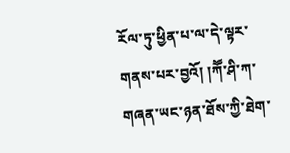རོལ་ཏུ་ཕྱིན་པ་ལ་དེ་ལྟར་གནས་པར་བྱའོ། །ཀཽ་ཤི་ཀ་གཞན་ཡང་ཉན་ཐོས་ཀྱི་ཐེག་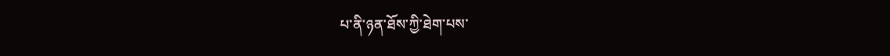པ་ནི་ཉན་ཐོས་ཀྱི་ཐེག་པས་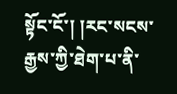སྟོང་ངོ་། །རང་སངས་རྒྱས་ཀྱི་ཐེག་པ་ནི་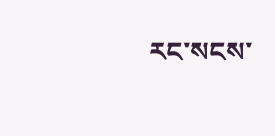རང་སངས་